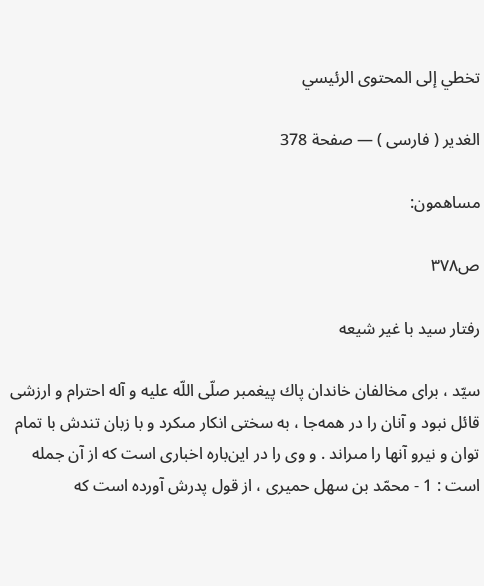تخطي إلى المحتوى الرئيسي

الغدير ( فارسى ) — صفحة 378

مساهمون:

ص٣٧٨

رفتار سيد با غير شيعه

سيّد ، براى مخالفان خاندان پاك پيغمبر صلّى اللّه عليه و آله احترام و ارزشى قائل نبود و آنان را در همه‌جا ، به سختى انكار مىكرد و با زبان تندش با تمام توان و نيرو آنها را مىراند . و وى را در اين‌باره اخبارى است كه از آن جمله است : 1 - محمّد بن سهل حميرى ، از قول پدرش آورده است كه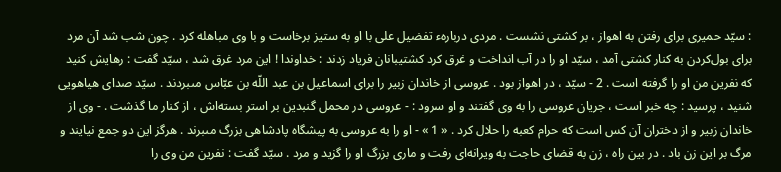: سيّد حميرى براى رفتن به اهواز ، بر كشتى نشست . مردى دربارهء تفضيل على با او به ستيز برخاست و با وى مباهله كرد . چون شب شد آن مرد براى بول‌كردن به كنار كشتى آمد ، سيّد او را در آب انداخت و غرق كرد كشتيبانان فرياد زدند : خداوندا ! اين مرد غرق شد ، سيّد گفت : رهايش كنيد كه نفرين من او را گرفته است . 2 - سيّد ، در اهواز بود . عروسى از خاندان زبير را براى اسماعيل بن عبد اللّه بن عبّاس مىبردند . سيّد صداى هياهويى شنيد ، پرسيد : چه خبر است ، جريان عروسى را به وى گفتند و او سرود : - عروسى در محمل گنبدين بر استر بسته‌اش ، از كنار ما گذشت . - وى از خاندان زبير و از دختران آن كس است كه حرام كعبه را حلال كرد . « 1 » - او را به عروسى به پيشگاه پادشاهى بزرگ مىبرند . هرگز اين دو جمع نيايند و مرگ بر اين زن باد . در بين راه ، زن به قضاى حاجت به ويرانه‌اى رفت و مارى بزرگ او را گزيد و مرد . سيّد گفت : نفرين من وى را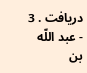دريافت . 3 - عبد اللّه بن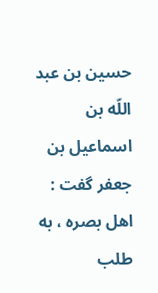حسين بن عبد اللّه بن اسماعيل بن جعفر گفت : اهل بصره ، به طلب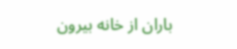باران از خانه بيرون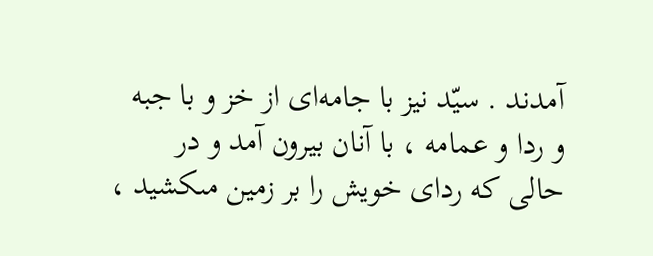آمدند . سيّد نيز با جامه‌اى از خز و با جبه و ردا و عمامه ، با آنان بيرون آمد و در حالى كه رداى خويش را بر زمين مىكشيد ،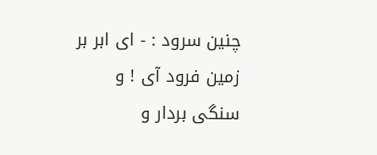چنين سرود : - اى ابر بر زمين فرود آى ! و سنگى بردار و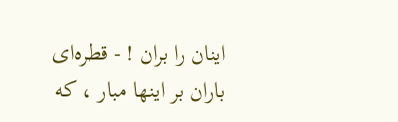اينان را بران ! - قطره‌اى باران بر اينها مبار ، كه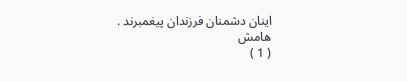اينان دشمنان فرزندان پيغمبرند .
هامش
( 1 )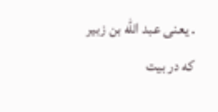. يعنى عبد اللّه بن زبير كه در بيت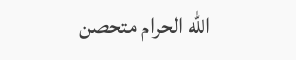اللّه الحرام متحصن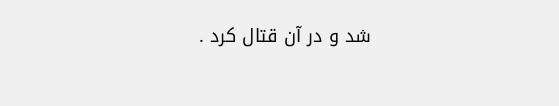شد و در آن قتال كرد .